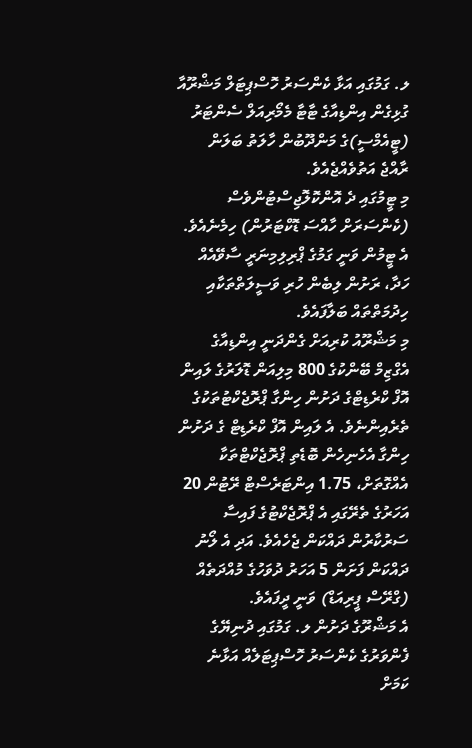ލ. ގަމުގައި އަޅާ ކެންސަރު ހޮސްޕިޓަލް މަޝްރޫއާ ގުޅިގެން އިންޑިއާގެ ޓާޓާ މެމޯރިއަލް ސެންޓަރު (ޓީއެމްސީ)ގެ މަންދޫބުން ހާލަތު ބަލަން ރާއްޖެ އަތުވެއްޖެއެވެ.
މި ޓީމުގައި ދެ އޮންކޮލޮޖިސްޓުންވެސް (ކެންސަރަށް ހާއްސަ ޑޮކްޓަރުން) ހިމެނެއެވެ. އެ ޓީމުން ވަނީ ގަމުގެ ޕްރިލިމިނަރީ ސާވޭއެއް ހަދާ، ރަށުން ލިބެން ހުރި ވަސީލަތްތަކާއި ހިދުމަތްތައް ބަލާފައެވެ.
މި މަޝްރޫއު ކުރިއަށް ގެންދަނީ އިންޑިއާގެ އެގްޒިމް ބޭންކުގެ 800 މިލިއަން ޑޮލަރުގެ ލައިން އޮފް ކްރެޑިޓްގެ ދަށުން ހިންގާ ޕްރޮޖެކްޓުތަކުގެ ތެރެއިންނެވެ. އެ ލައިން އޮފް ކްރެޑިޓް ގެ ދަށުން ހިންގާ އެހެނިހެން ބޮޑެތި ޕްރޮޖެކްޓްތަކާ އެއްގޮތަށް، 1.75 އިންޓަރެސްޓް ރޭޓުން 20 އަހަރުގެ ތެރޭގައި އެ ޕްރޮޖެކްޓުގެ ފައިސާ ސަރުކާރުން ދައްކަން ޖެހެއެވެ. އަދި އެ ލޯނު ދައްކަން ފަށަން 5 އަހަރު ދުވަހުގެ މުއްދަތެއް (ގްރޭސް ޕީރިއަޑް) ވަނީ ދީފައެވެ.
އެ މަޝްރޫގެ ދަށުން ލ. ގަމުގައި ދުނިޔޭގެ ފެންވަރުގެ ކެންސަރު ހޮސްޕިޓަލެއް އަޅާނެ ކަމަށް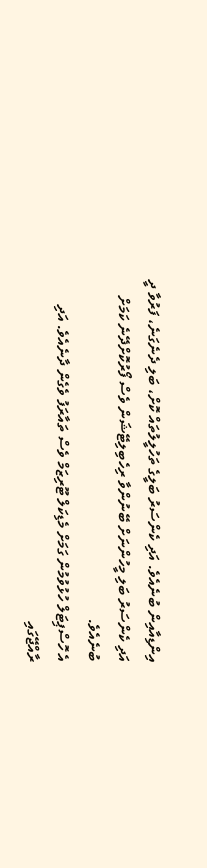އިންޑިއާއިން ބުނެއެވެ. އަދި ކެންސަރު ބަލީގެ ތަހުލީލުތައް ކޮށް، ބަލި ދެނެގަނެ، ފަރުވާ ދީ އަދި ކެންސަރު ބަލި މީހުންނަށް ބޭނުންވާ ރިހެބިލިޓޭޝަން ވެސް ފޯރުކޮށްދޭނެ ކަމަށް ބުނެއެވެ.
އެ ހޮސްޕިޓަލް ހުޅުވުމުން ގަމަށް މެޑިކަލް ޓޫރިޒަމް ވެސް ތައާރަފު ވެގެން ދާނެއެވެ. އަދި ރާއްޖޭގައި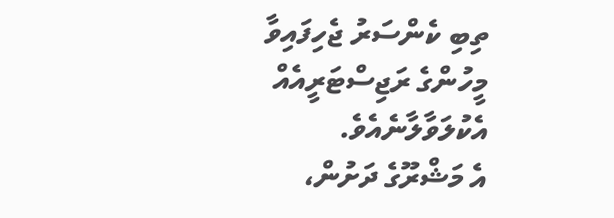ތިބި ކެންސަރު ޖެހިފައިވާ މީހުންގެ ރަޖިސްޓަރީއެއް އެކުލަވާލާނެއެވެ.
އެ މަޝްރޫގެ ދަށުން،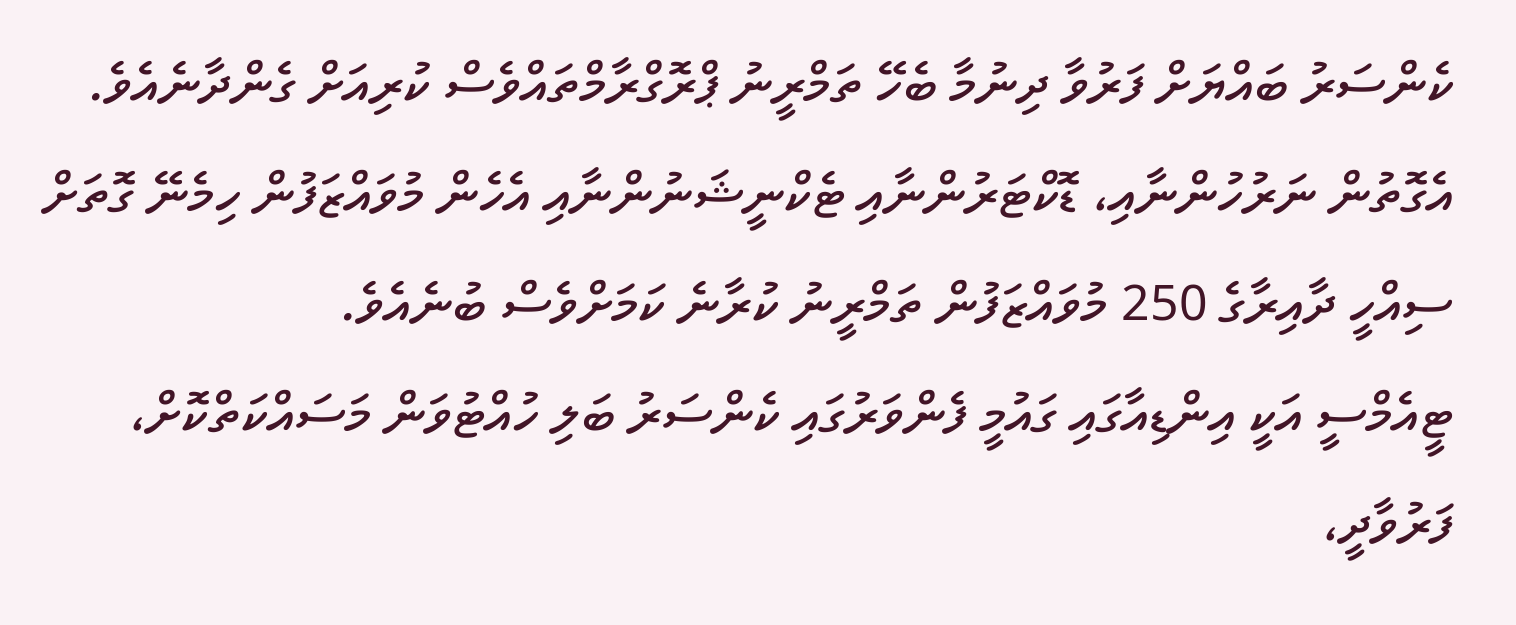ކެންސަރު ބައްޔަށް ފަރުވާ ދިނުމާ ބެހޭ ތަމްރީނު ޕްރޮގްރާމްތައްވެސް ކުރިއަށް ގެންދާނެއެވެ. އެގޮތުން ނަރުހުންނާއި، ޑޮކްޓަރުންނާއި ޓެކްނީޝަނުންނާއި އެހެން މުވައްޒަފުން ހިމެނޭ ގޮތަށް ސިއްހީ ދާއިރާގެ 250 މުވައްޒަފުން ތަމްރީނު ކުރާނެ ކަމަށްވެސް ބުނެއެވެ.
ޓީއެމްސީ އަކީ އިންޑިއާގައި ގައުމީ ފެންވަރުގައި ކެންސަރު ބަލި ހުއްޓުވަން މަސައްކަތްކޮށް، ފަރުވާދީ،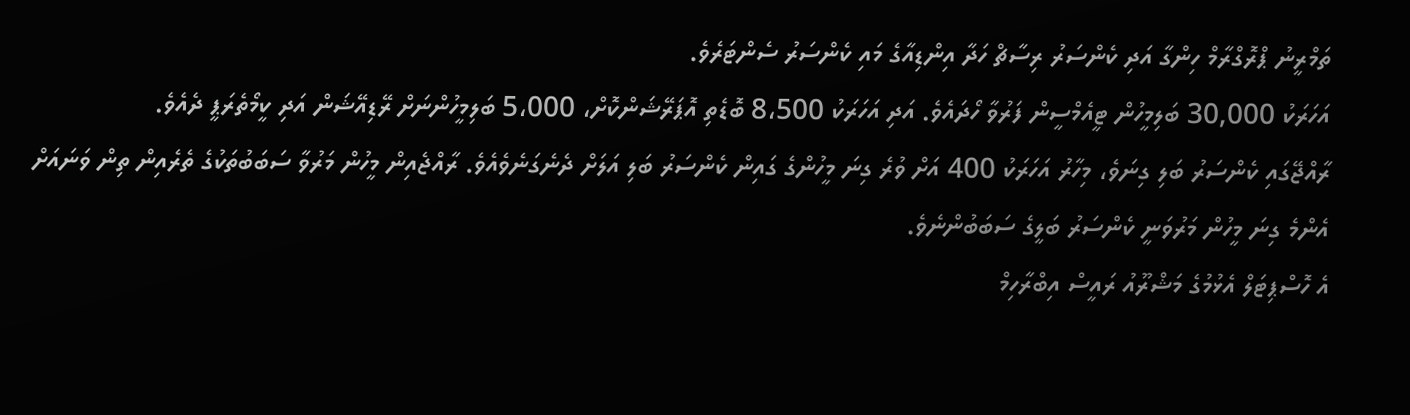ތަމްރީނު ޕްރޮގްރާމް ހިންގާ އަދި ކެންސަރު ރިސާޗް ހަދާ އިންޑިއާގެ މައި ކެންސަރު ސެންޓަރެވެ.
އަހަރަކު 30,000 ބަލިމީހުން ޓީއެމްސީން ފަރުވާ ހޯދައެވެ. އަދި އަހަރަކު 8،500 ބޮޑެތި އޮޕަރޭޝަންކޮށް، 5،000 ބަލިމީހުންނަށް ރޭޑިއޭޝަން އަދި ކީމޯތެރަޕީ ދެއެވެ.
ރާއްޖޭގައި ކެންސަރު ބަލި ގިނަވެ، މިހާރު އަހަރަކު 400 އަށް ވުރެ ގިނަ މީހުންގެ ގައިން ކެންސަރު ބަލި އަލަށް ދެނެގަނެވެއެވެ. ރާއްޖެއިން މީހުން މަރުވާ ސަބަބުތަކުގެ ތެރެއިން ތިން ވަނައަށް އެންމެ ގިނަ މީހުން މަރުވަނީ ކެންސަރު ބަލީގެ ސަބަބުންނެވެ.
އެ ހޮސްޕިޓަލް އެޅުމުގެ މަޝްރޫއު ރައީސް އިބްރާހިމް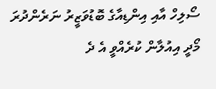ސޯލިހް އާއި އިންޑިއާގެ ބޮޑުވަޒީރު ނަރެންދުރަ މޯދީ އިއުލާން ކުރެއްވީ އެ ދެ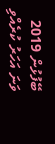ބޭފުޅުން 2019 ވަނަ އަހަރު ކުރެއްވި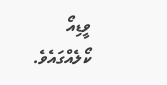ވީޑިއޯ ކޯލެއްގައެވެ.